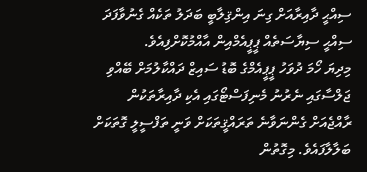ސިއްޙީ ދާއިރާއަށް ގިނަ އިންޤިލާބީ ބަދަލު ތަކެއް ގެނުވާފަދަ ސިއްޙީ ސިޔާސަތެއް ޕީޕީއެމްއިން އާއްމުކޮށްފިއެވެ.
މިދިޔަ ހޯމަ ދުވަހު ޕީޕީއެމްގެ ބޮޑު ސައިޒް ދައްކާލުމަށް ބޭއްވި ޖަލްސާގައި ނެރުނު މެނިފަސްޓޯގައި އެކި ދާއިރާތަކުން ރާއްޖެއަށް ގެންނަވާނެ ތަރައްޤީތަކަށް ވަނީ ތަފްސީލީ ގޮތަކަށް ބަލާލާފައެވެ. މިގޮތުން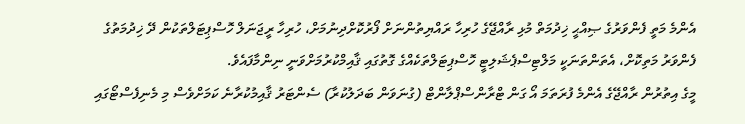އެންމެ މަތީ ފެންވަރުގެ ޞިއްޙީ ޚިދުމަތް މުޅި ރާއްޖޭގެ ހުރިހާ ރައްޔިތުންނަށް ފޯރުކޮށްދިނުމަށް، ހުރިހާ ރީޖަނަލް ހޮސްޕިޓަލްތަކުން ދޭ ޚިދުމަތުގެ ފެންވަރު މަތިކޮށް، އެތަންތަނަކީ މަލްޓިސްޕެޝަލިޓީ ހޮސްޕިޓަލްތަކެއްގެ ގޮތުގައި ޤާއިމްކުރުމަށްވަނީ ނިންމާފައެވެ.
މީގެ އިތުރުން ރާއްޖޭގެ އެންމެ ފުރަތަމަ އޯ ގަން ޓްރާންސްޕްލާންޓް (ގުނަވަން ބަދަލުކުރާ) ސެންޓަރު ޤާއިމުކުރާނެ ކަމަށްވެސް މި މެނިފެސްޓޯގައި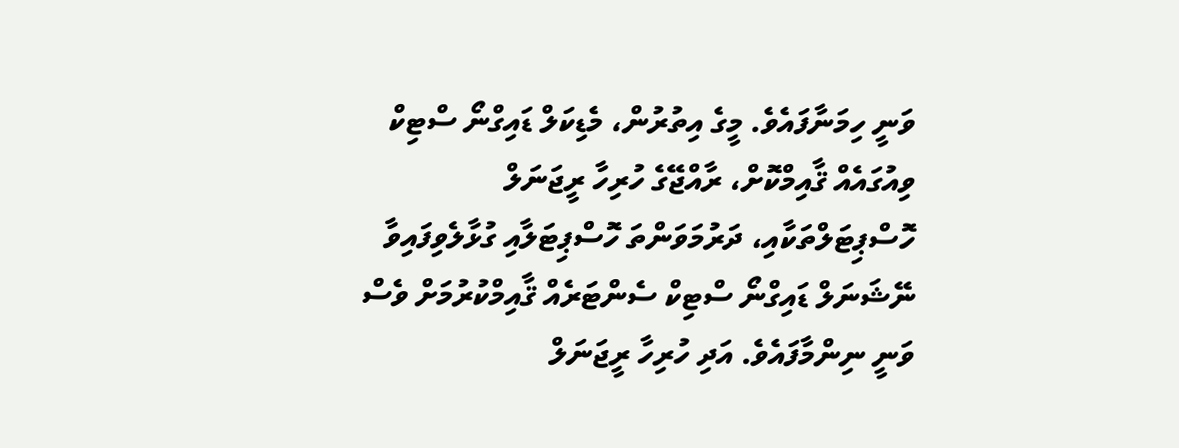ވަނީ ހިމަނާފައެވެ. މީގެ އިތުރުން، މެޑިކަލް ޑައިގްނޯ ސްޓިކް ވިއުގައެއް ޤާއިމްކޮށް، ރާއްޖޭގެ ހުރިހާ ރީޖަނަލް ހޮސްޕިޓަލްތަކާއި، ދަރުމަވަންތަ ހޮސްޕިޓަލާއި ގުޅާލެވިފައިވާ ނޭޝަނަލް ޑައިގްނޯ ސްޓިކް ސެންޓަރެއް ޤާއިމްކުރުމަށް ވެސް ވަނީ ނިންމާފައެވެ. އަދި ހުރިހާ ރީޖަނަލް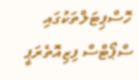ހޮސްޕިޓަލްތަކުގައި ސްޕޯޓްސް ފިޒިއޮތެރަޕީ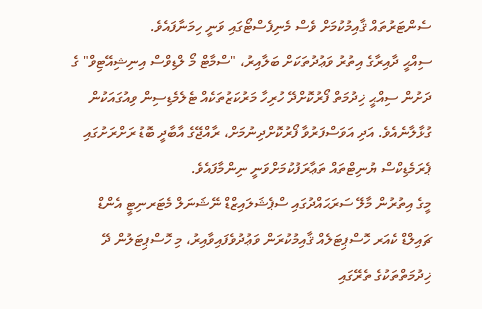ސެންޓަރުތައް ޤާއިމުކުމަށް ވެސް މެނިފެސްޓޯގައި ވަނީ ހިމަނާފައެވެ.
ސިއްޙީ ދާއިރާގެ އިތުރު ވަޢުދުތަކަށް ބަލާއިރު، "ސްމާޓް މޯ ލްޑިވްސް އިނިޝިއޭޓިވް" ގެ ދަށުން ސިއްޙީ ޚިދުމަތް ފޯރުކޮށްދޭ ހުރިހާ މަރުކަޒުތަކެއް ޓެލެމެޑިސިން ވިއުގައަކުން ގުޅާލާނެއެވެ. އަދި އަވަސްފަރުވާ ފޯރުކޮށްދިނުމަށް، ރާއްޖޭގެ އާބާދީ ބޮޑު ރަށްރަށުގައި ޕެރަމެޑިކްސް ޔުނިޓްތައް ތަޢާރަފުކުމަށްވަނީ ނިންމާފައެވެ.
މީގެ އިތުރުން މާލޭ ސަރަޙައްދުގައި ސްޕެޝަލައިޒްޑް ނޭޝަނަލް މެޓަރނިޓީ އެންޑް ޗައިލްޑް ކެއަރ ހޮސްޕިޓަލެއް ޤާއިމުކުރަން ވަޢުދުވެފައިވާއިރު، މި ހޮސްޕިޓަލުން ދޭ ޚިދުމަތްތަކުގެ ތެރޭގައި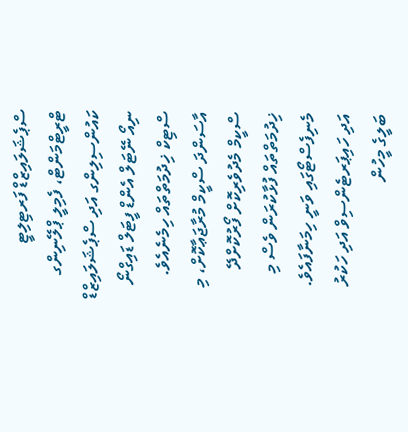ސްޕެޝަލައިޒްޑް ފަރޓިލިޓީ ޓްރީޓްމަންޓް، ފެމިލީ ޕްލޭނިންގ ކައުންސިލިންގ އަދި ސްޕެޝަލައިޒްޑް ނިއޯ ނޭޓަލް އެންޑް ފީޓަލް ޑައިގްނޯ ސްޓިކް ޚިދުމަތްތައް ހިމެނެއެވެ.
އާސަންދަ ސްކީމް މުރާޖަޢާކޮށް، މި ސްކީމް މެދުވެރިކޮށް ފޯރުކޮށްދޭ ޚިދުމަތްތައް ފުޅާކުރަން ވެސް މި މެނިފެސްޓޯގައި ވަނީ ހިމަނާފައެވެ. އަދި ހައިޕަރޓެންސިވް އަދި ހަކުރު ބަލީގެ މީހުން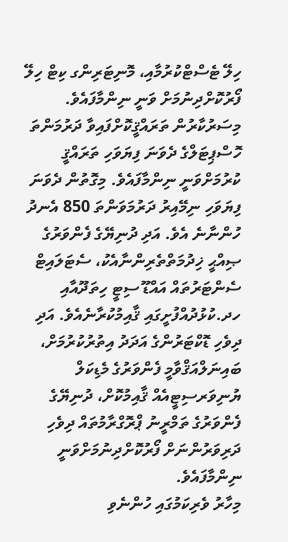ހިލޭ ޓެސްޓްކުރުމާއި، މޮނިޓަރިންގ ކިޓް ހިލޭ ފޯރުކޮށްދިނުމަށް ވަނީ ނިންމާފައެވެ.
މިސަރުކާރުން ތަރައްޤީކޮށްފައިވާ ދަރުމަންތަ ހޮސްޕިޓަލްގެ ދެވަނަ ފިޔަވަހި ތަރައްޤީ ކުރުމަށްވަނީ ނިންމާފައެވެ. މިގޮތުން ދެވަނަ ފިޔަވަހި ނިމޭއިރު ދަރުމަވަންތަ 850 އެނދު ހުންނާނެ އެވެ. އަދި ދުނިޔޭގެ ފެންވަރުގެ ޞިއްޙީ ޚިދުމަތްތެރިންނާއެކު، ސެޓަލައިޓް ސެންޓަރުތައް އައްޑޫ ސިޓީ ހިތަދޫއާއި ހދ.ކުޅުދުއްފުށީގައި ޤާއިމުކުރާނެއެވެ. އަދި ދިވެހި ޑޮކްޓަރުންގެ އަދަދު އިތުރުކުރުމަށް، ބައިނަލްއަޤްވާމީ ފެންވަރުގެ މެޑިކަލް ޔުނިވަރސިޓީއެއް ޤާއިމުކޮށް، ދުނިޔޭގެ ފެންވަރުގެ ތަމްރީނު ޕްރޮގްރާމުތައް ދިވެހި ދަރިވަރުންނަށް ފޯރުކޮށްދިނުމަށްވަނީ ނިންމާފައެވެ.
މިހާރު ވެރިކަމުގައި ހުންނެވި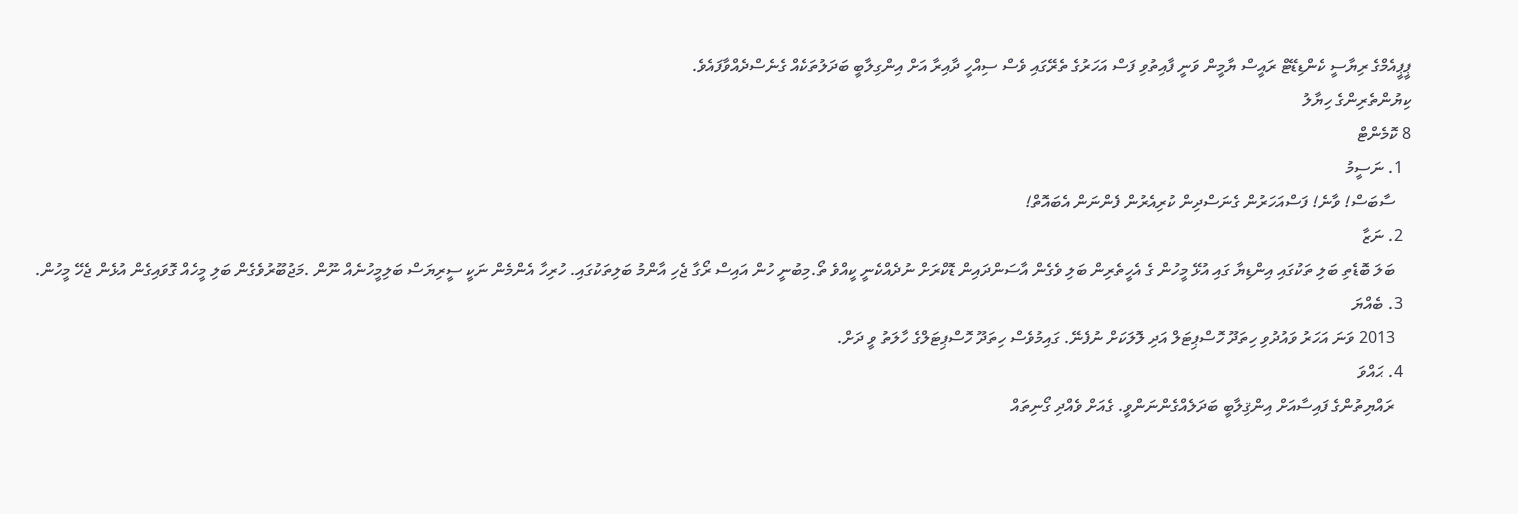ޕީޕީއެމްގެ ރިޔާސީ ކެންޑިޑޭޓް ރައީސް ޔާމީން ވަނީ ފާއިތުވި ފަސް އަހަރުގެ ތެރޭގައި ވެސް ސިއްހީ ދާއިރާ އަށް އިންގިލާބީ ބަދަލުތަކެއް ގެނެސްދެއްވާފައެވެ.
ކިޔުންތެރިންގެ ހިޔާލު
8 ކޮމެންޓް
  1. ނަސީމު
    ސާބަސް! ވާނެ! ފަސްއަހަރުން ގެނަސްދިން ކުރިއެރުން ފެންނަން އެބައޮތް!
  2. ނަޒާ
    ބަލަ ބޮޑެތި ބަލި ތަކުގައި އިންޑިޔާ ގައި އުޅޭ މީހުން ގެ އެހީތެރިން ބަލި ވެގެން އާސަންދައިން ޑޮކްރަށް ނުދެއްކެނީ ކީއްވެ ތޯ.މިބުނީ ހުން އައިސް ރޯގާ ޖެހި އާންމު ބަލިތަކުގައި. ހުރިހާ އެންމެން ނަކީ ސީރިޔަސް ބަލިމީހުނެއް ނޫން .މަޖުބޫރުވެގެން ބަލި މީހެއް ގޮވައިގެން އުޅެން ޖެހޭ މީހުން.
  3. ބެއްޔަ
    2013 ވަނަ އަހަރު ވައުދުވި ހިތަދޫ ހޮސްޕިޓަލް އަދި ލޮލަކަށް ނުފެނޭ. ގައިމުވެސް ހިތަދޫ ހޮސްޕިޓަލްގެ ހާލަތު ވީ ދަށް.
  4. ޙައްވަ
    ރައްޔިތުންގެ ފައިސާއަށް އިންޤިލާބީ ބަދަލެއްގެންނަންވީ. ގެއަށް ވެއްދި ގޯނިތައް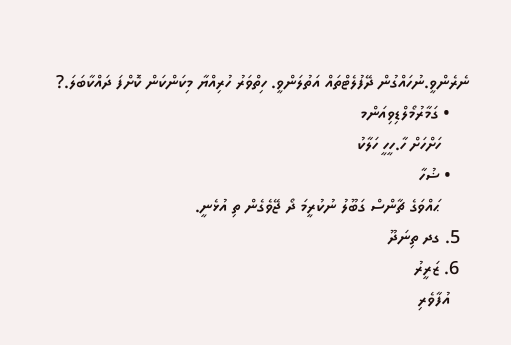ނެރެންވީ.ނުހައްގުން ދޭފުލެޓްތައް އަތުލަންވީ. ހިތްވަރު ހުރިއްޔާ މިކަންކަން ކޮށްފަ ދައްކާބަލަ.?
    • ގަމާރުމޯލްޑިވިއަންމ
      ހަށްހަށް ހާ.ހީހީ ހަލާކު
    • ޟުހާ
      ޙައްވަގެ ޗާންސް ގަބޫލު ނުކުރީމަ ދޯ ޖޭވެގެން ތި އުޅެނީ.
  5. ގދ ތިނަދޫ
  6. ޒަރީރު
    އުފާވެރި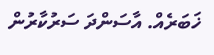ޚަބަރެއް. އާސަންދަ ސަރުކާރުން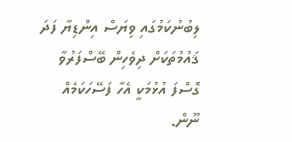ލިބުނުކަމުގައި ވިޔަސް އިންޑިޔާ ފަދަ ޤައުމުތަކަށް ދިވެހިން ބޭސްފަރުވާ ގޮސްފަ އުޅުމަކީ އެހާ ފަސޭހަކަމެއް ނޫން.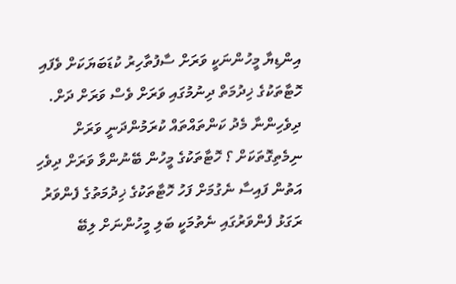އިންޑިޔާ މީހުންނަކީ ވަރަށް ސާފުތާހިރު ކުޑަބަޔަކަށް ވެފައި ހޮޓާތަކުގެ ޚިދުމަތް ދިނުމުގައި ވަރަށް ވެސް ވަރަށް ދަށް. ދިވެހިންނާ މެދު ކަންތައްތައް ކުރަމުންދަނީ ވަރަށް ނިމެތިގޮތަކަށް ؟ ހޮޓާތަކުގެ މީހުން ބޭނުންވާ ވަރަށް ދިވެހި އަތުން ފައިސާ ނެގުމަށް ފަހު ހޮޓާތަކުގެ ޚިދުމަތުގެ ފެންވަރު ރަގަޅު ފެންވަރުގައި ނެތުމަކީ ބަލި މީހުންނަށް ލިބޭ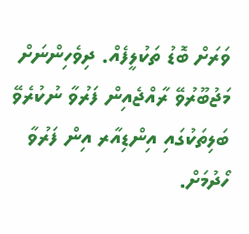ވަރަށް ބޮޑު ތަކުލީފެއް. ދިވެހިންނަށް މަޖުބޫރުވޭ ރާއްޖެއިން ފަރުވާ ނުކުރެވޭ ބަލިތަކުގައި އިންޑިއާރ އިން ފަރުވާ ހޯދުމަށް.